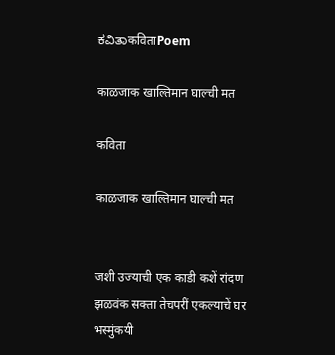ಕವಿತಾकविताPoem

काळजाक खाल्तिमान घाल्ची मत

कविता

काळजाक खाल्तिमान घाल्ची मत


जशी उज्याची एक काडी कशें रांदण झळवंक सक्ता तेच‌परीं एकल्याचें घर भस्मुंक‌यी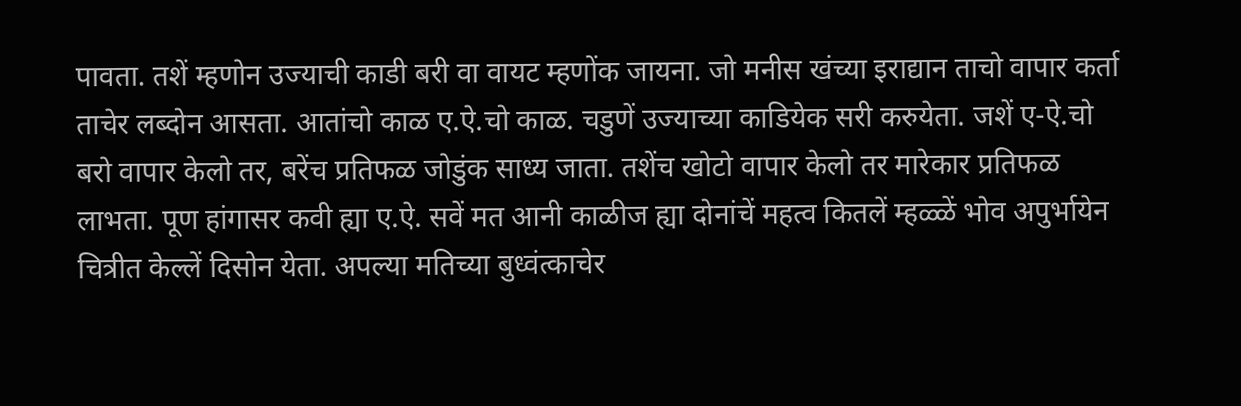पावता. तशें म्हणोन उज्याची काडी बरी वा वायट म्हणोंक जायना. जो मनीस खंच्या इराद्यान ताचो वापार कर्ता ताचेर लब्दोन आसता. आतांचो काळ ए.ऐ.चो काळ. चडुणें उज्याच्या काडियेक सरी करुयेता. जशें ए-ऐ.चो बरो वापार केलो तर, बरेंच प्रतिफळ जोडुंक साध्य जाता. तशेंच खोटो वापार केलो तर मारेकार प्रतिफळ लाभता. पूण हांगासर कवी ह्या ए.ऐ. सवें मत आनी काळीज ह्या दोनांचें महत्व कितलें म्हळ्ळें भोव अपुर्भायेन चित्रीत केल्लें दिसोन येता. अपल्या मतिच्या बुध्वंत्काचेर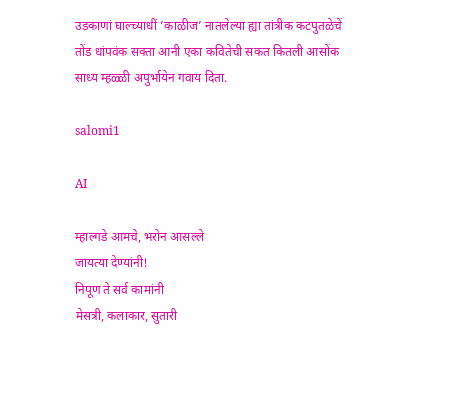उडकाणां घाल्च्याधीं ’काळीज’ नातलेल्या ह्या तांत्रीक कट‌पुतळेचें तोंड धांपवंक सक्ता आनी एका कवितेची सकत कितली आसोंक साध्य म्हळ्ळी अपुर्भायेन गवाय दिता.

salomi1

AI

म्हाल्गडे आमचे, भरोन आस‌ल्ले
जायत्या देण्यांनी!
निपूण ते सर्व कामांनी
मेसत्री, कलाकार, सुतारी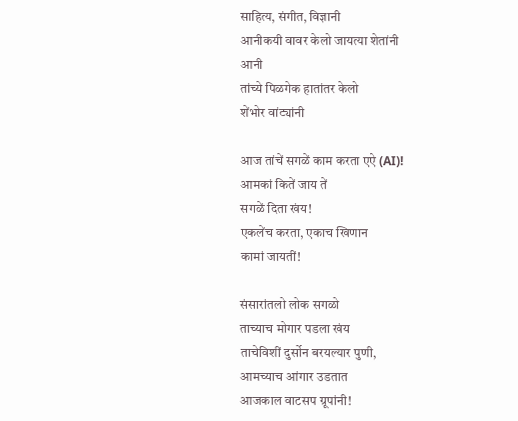साहित्य, संगीत, विज्ञानी
आनीक‌यी वावर केलो जायत्या शेतांनी
आनी
तांच्ये पिळगेक हातांतर केलो
शेंभोर वांट्यांनी

आज तांचें सगळें काम कर‍ता ए‌ऐ (AI)!
आमकां कितें जाय तें
सगळें दिता खंय!
एकलेंच कर‍ता, एकाच खिणान
कामां जायतीं!

संसारांतलो लोक सगळो
ताच्याच मोगार पडला खंय
ताचेविशीं दुर्सोन बरयल्यार पुणी,
आमच्याच आंगार उडतात
आज‌काल वाटसप ग्रूपांनी!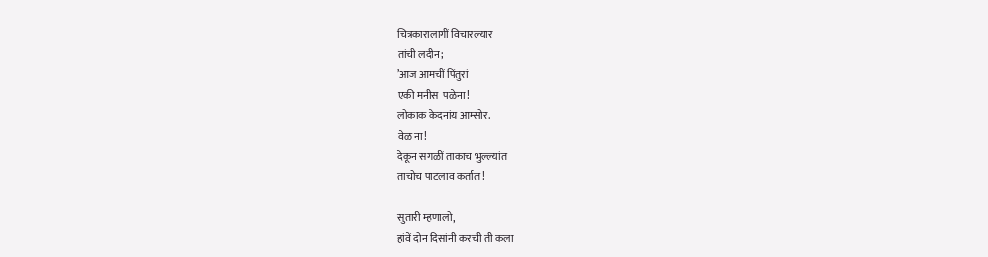चित्र‌कारालागीं विचार‍ल्यार
तांची लदीन;
’आज आमचीं पिंतुरां
एकी मनीस  पळेना!
लोकाक केदनांय आम्सोर.
वेळ ना!
देकून सगळीं ताकाच भुल्ल्यांत
ताचोच पाटलाव कर्तात!

सुतारी म्हणालो,
हांवें दोन दिसांनी कर‍ची ती कला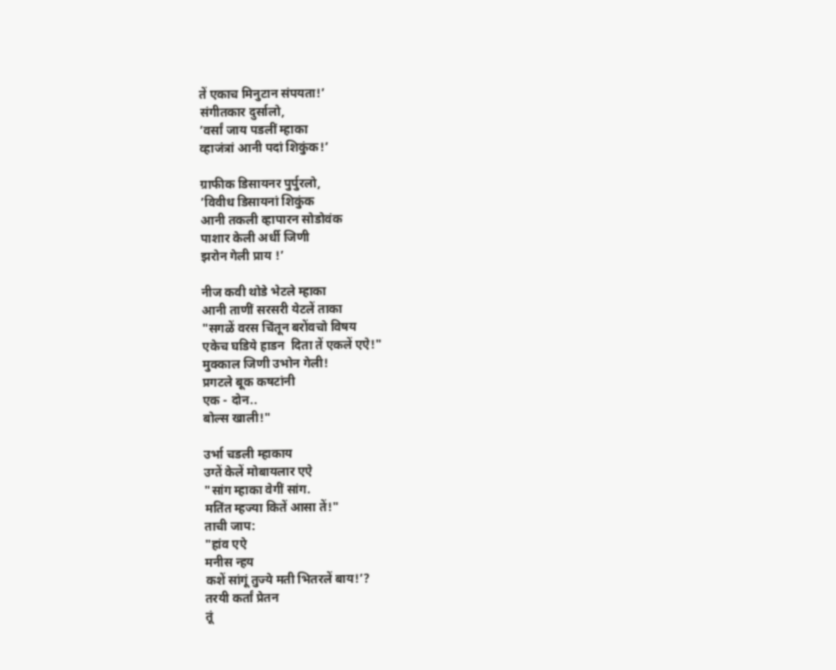तें एकाच मिनुटान संपयता!’
संगीत‌कार दुर्सालो,
’वर्सां जाय पडलीं म्हाका
व्हाजंत्रां आनी पदां शिकुंक!’

ग्राफीक डिसायनर पुर्पुरलो,
’विवीध डिसायनां शिकुंक
आनी तकली व्हापार‍न सोडोवंक
पाशार केली अर्धी जिणी
झरोन गेली प्राय !’

नीज कवी थोडे भेटले म्हाका
आनी ताणीं सर‍सरी येटलें ताका
"सगळें वरस चिंतून बरोंवचो विषय
एकेच घडिये हाडन  दिता तें एकलें ए‌ऐ!"
मुक्काल जिणी उभोन गेली!
प्रगटले बूक कषटांनी
एक - दोन..
बोल्स खाली!"

उर्भा चडली म्हाकाय
उग्तें केलें मोबायलार ए‌ऐ
"सांग म्हाका वेगीं सांग.
मतिंत म्हज्या कितें आसा तें!"
ताची जाप:
"हांव ए‌ऐ
मनीस न्हय
कशें सांगूं तुज्ये मती भितर‍लें बाय!’?
तर‌यी कर्तां प्रेतन
तूं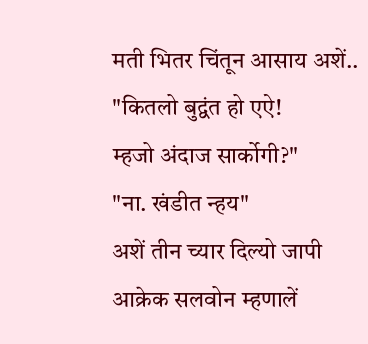मती भितर चिंतून आसाय अशें..
"कितलो बुद्वंत हो ए‌ऐ!
म्हजो अंदाज सार्कोगी?"
"ना. खंडीत न्हय"
अशें तीन च्यार दिल्यो जापी
आक्रेक सलवोन म्हणालें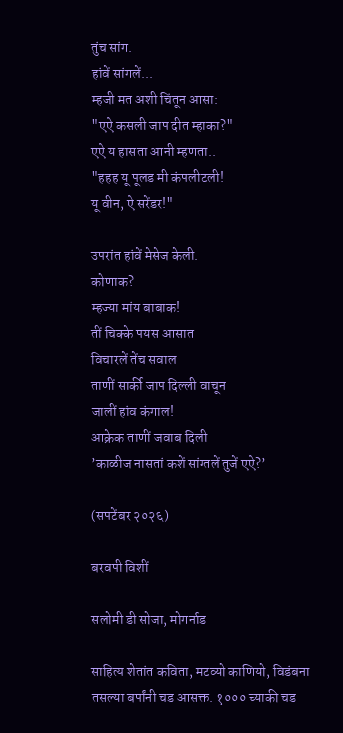तुंच सांग.
हांवें सांगलें...
म्हजी मत अशी चिंतून आसा:
"ए‌ऐ कसली जाप दीत म्हाका?"
ए‌ऐ य हासता आनी म्हणता..
"हहह यू पूल‌ड मी कंपलीटली!
यू वीन, ऐ सरेंडर‌!"

उपरांत हांवें मेसेज केली.
कोणाक?
म्हज्या मांय बाबाक!
तीं चिक्के पयस आसात
विचारलें तेंच सवाल
ताणीं सार्की जाप दिल्ली वाचून
जालीं हांव कंगाल!
आक्रेक ताणीं जवाब दिली
’काळीज नासतां कशें सांग्तलें तुजें ए‌ऐ?’

(सपटेंबर २०२६)

बरवपी विशीं

सलोमी डी सोजा, मोगर्नाड

साहित्य शेतांत कविता, मटव्यो काणियो, विडंबना तसल्या बर्पांनी चड आसक्त. १००० च्याकी चड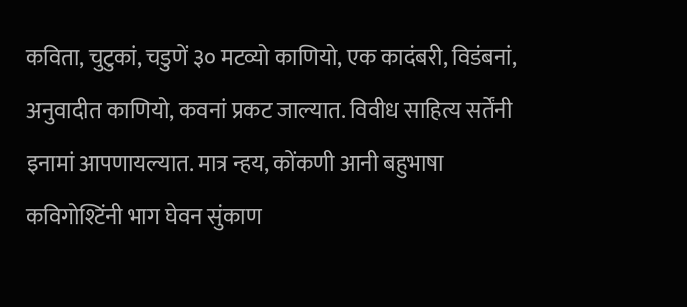कविता, चुटुकां, चडुणें ३० मटव्यो काणियो, एक कादंबरी, विडंबनां, अनुवादीत काणियो, कवनां प्रकट जाल्यात. विवीध साहित्य सर्तेंनी इनामां आपणायल्यात. मात्र न्हय, कोंकणी आनी बहुभाषा कविगोश्टिंनी भाग घेवन सुंकाण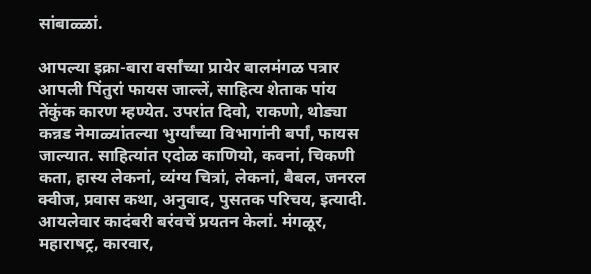सांबाळ्ळां.

आपल्या इक्रा-बारा वर्सांच्या प्रायेर बालमंगळ पत्रार आपली पिंतुरां फायस जाल्लें, साहित्य शेताक पांय तेंकुंक कारण म्हण्येत. उपरांत दिवो, राकणो, थोड्या कन्नड नेमाळ्यांतल्या भुर्ग्यांच्या विभागांनी बर्पां, फायस जाल्यात. साहित्यांत एदोळ काणियो, कवनां, चिकणी कता, हास्य लेकनां, व्यंग्य चित्रां, लेकनां, बैबल, जनरल क्वीज, प्रवास कथा, अनुवाद, पुसतक परिचय, इत्यादी. आयलेवार कादंबरी बरंवचें प्रयतन केलां. मंगळूर, महाराषट्र, कारवार,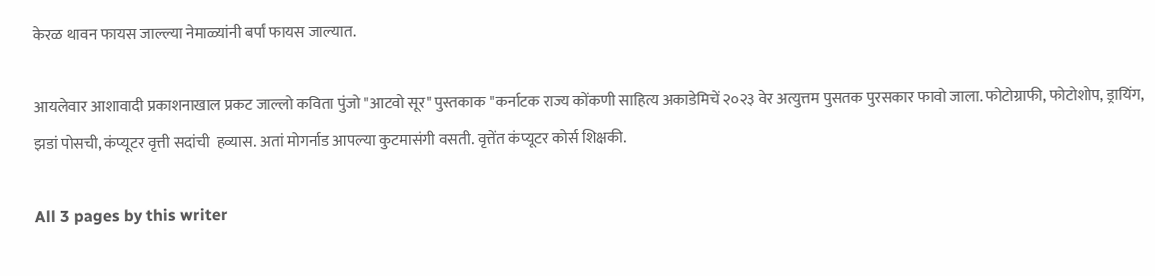केरळ थावन फायस जाल्ल्या नेमाळ्यांनी बर्पां फायस जाल्यात.

आयलेवार आशावादी प्रकाशनाखाल प्रकट जाल्लो कविता पुंजो "आटवो सूर" पुस्तकाक "कर्नाटक राज्य कोंकणी साहित्य अकाडेमिचें २०२३ वेर अत्युत्तम पुसतक पुरसकार फावो जाला. फोटोग्राफी, फोटोशोप, ड्रायिंग, झडां पोसची, कंप्यूटर वृत्ती सदांची  हव्यास. अतां मोगर्नाड आपल्या कुटमासंगी वसती. वृत्तेंत कंप्यूटर कोर्स शिक्षकी.

All 3 pages by this writer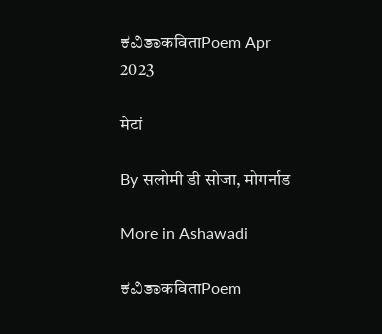ಕವಿತಾकविताPoem Apr 2023

मेटां

By सलोमी डी सोजा, मोगर्नाड

More in Ashawadi

ಕವಿತಾकविताPoem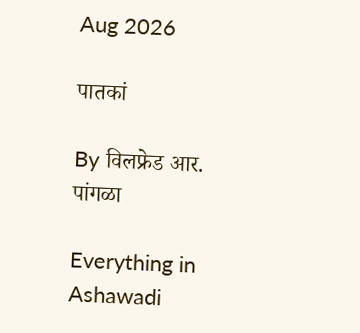Aug 2026

पातकां

By विलफ्रेड आर. पांगळा

Everything in Ashawadi